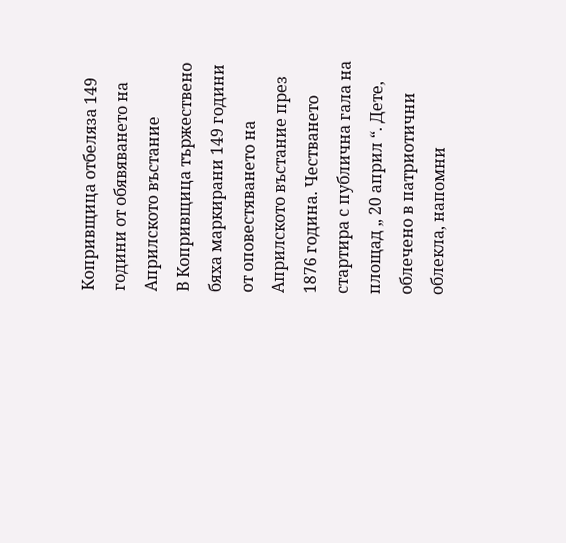Копривщица отбеляза 149 години от обявяването на Априлското въстание
В Копривщица тържествено бяха маркирани 149 години от оповестяването на Априлското въстание през 1876 година. Честването стартира с публична гала на площад „ 20 април “. Дете, облечено в патриотични облекла, напомни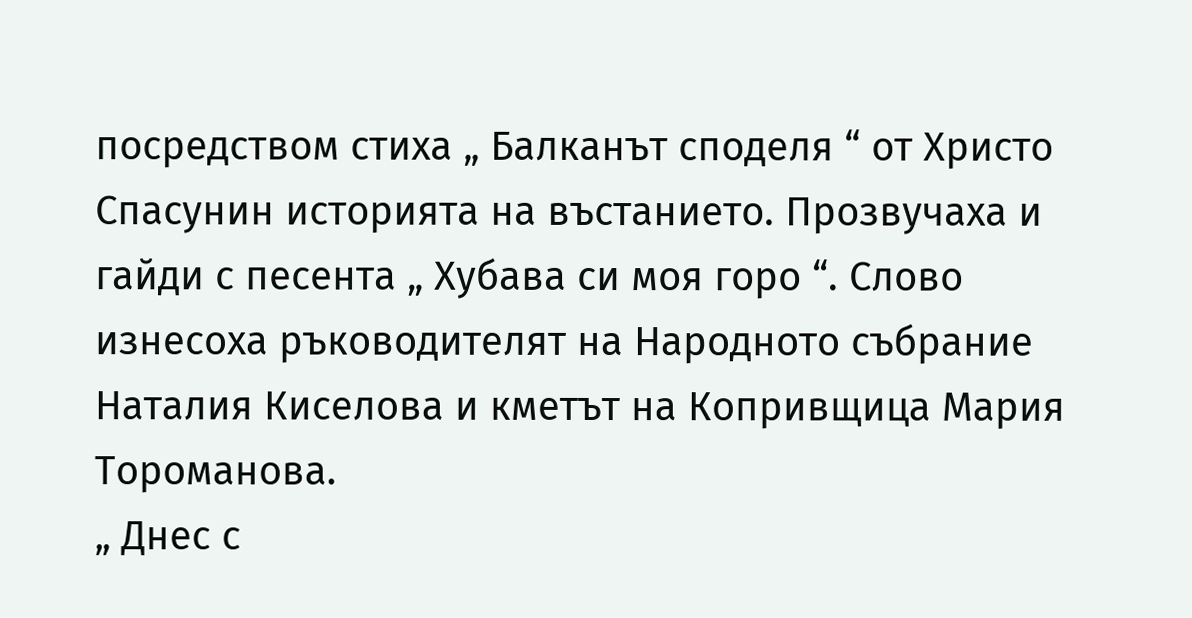посредством стиха „ Балканът споделя “ от Христо Спасунин историята на въстанието. Прозвучаха и гайди с песента „ Хубава си моя горо “. Слово изнесоха ръководителят на Народното събрание Наталия Киселова и кметът на Копривщица Мария Тороманова.
„ Днес с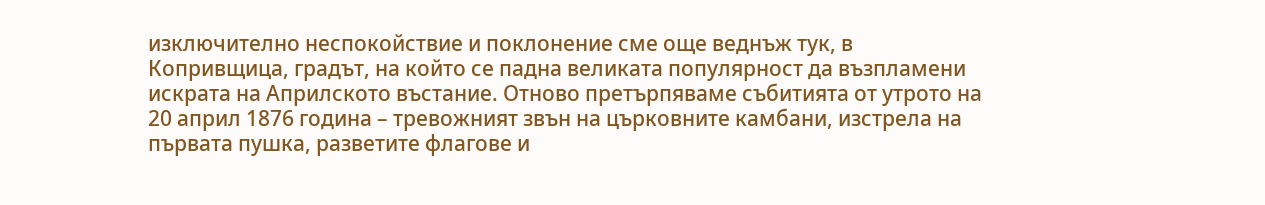изключително неспокойствие и поклонение сме още веднъж тук, в Копривщица, градът, на който се падна великата популярност да възпламени искрата на Априлското въстание. Отново претърпяваме събитията от утрото на 20 април 1876 година – тревожният звън на църковните камбани, изстрела на първата пушка, разветите флагове и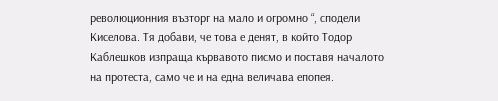революционния възторг на мало и огромно “, сподели Киселова. Тя добави, че това е денят, в който Тодор Каблешков изпраща кървавото писмо и поставя началото на протеста, само че и на една величава епопея.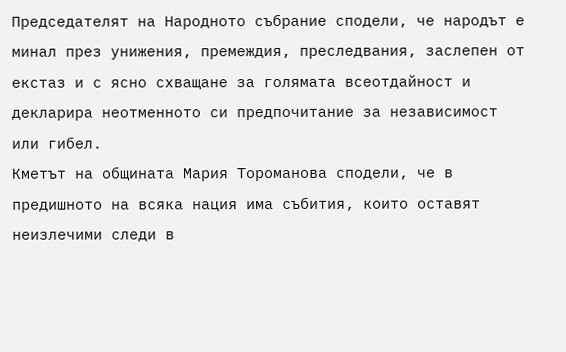Председателят на Народното събрание сподели, че народът е минал през унижения, премеждия, преследвания, заслепен от екстаз и с ясно схващане за голямата всеотдайност и декларира неотменното си предпочитание за независимост или гибел.
Кметът на общината Мария Тороманова сподели, че в предишното на всяка нация има събития, които оставят неизлечими следи в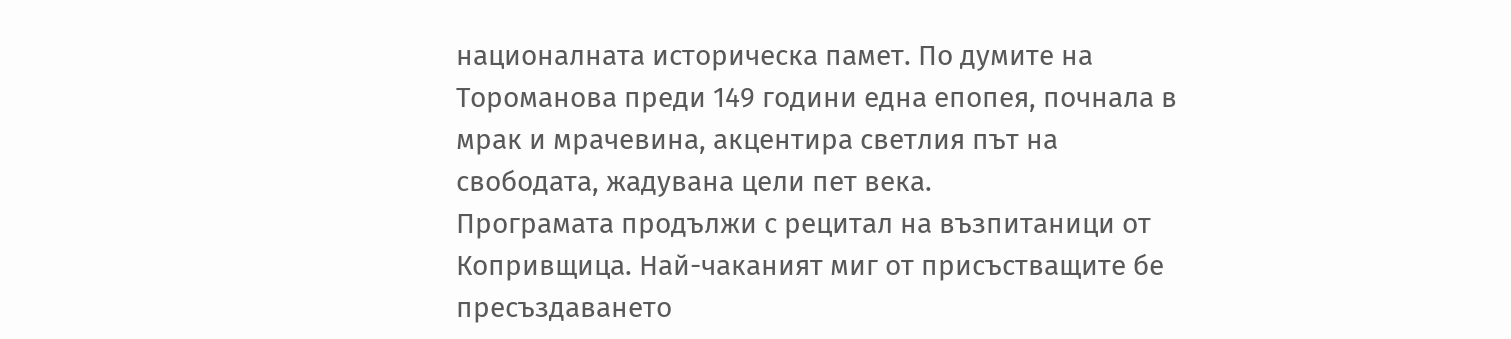националната историческа памет. По думите на Тороманова преди 149 години една епопея, почнала в мрак и мрачевина, акцентира светлия път на свободата, жадувана цели пет века.
Програмата продължи с рецитал на възпитаници от Копривщица. Най-чаканият миг от присъстващите бе пресъздаването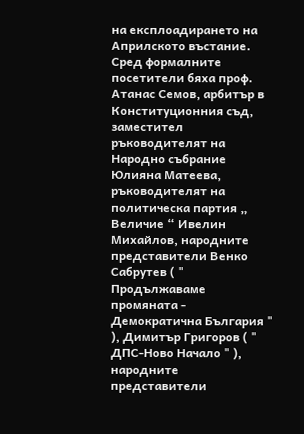на експлоадирането на Априлското въстание.
Сред формалните посетители бяха проф. Атанас Семов, арбитър в Конституционния съд, заместител ръководителят на Народно събрание Юлияна Матеева, ръководителят на политическа партия „ Величие “ Ивелин Михайлов, народните представители Венко Сабрутев ( " Продължаваме промяната - Демократична България " ), Димитър Григоров ( " ДПС-Ново Начало " ), народните представители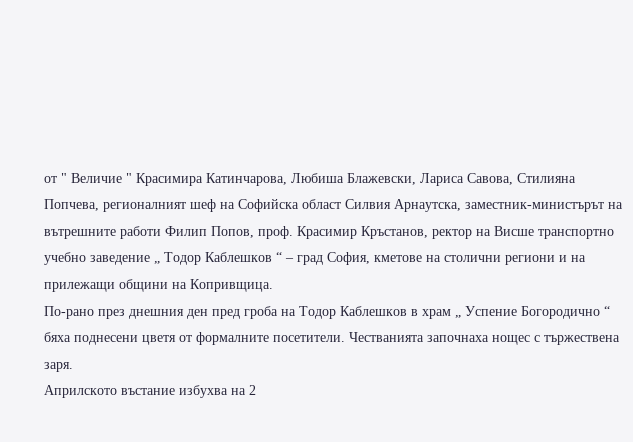от " Величие " Красимира Катинчарова, Любиша Блажевски, Лариса Савова, Стилияна Попчева, регионалният шеф на Софийска област Силвия Арнаутска, заместник-министърът на вътрешните работи Филип Попов, проф. Красимир Кръстанов, ректор на Висше транспортно учебно заведение „ Тодор Каблешков “ – град София, кметове на столични региони и на прилежащи общини на Копривщица.
По-рано през днешния ден пред гроба на Тодор Каблешков в храм „ Успение Богородично “ бяха поднесени цветя от формалните посетители. Честванията започнаха нощес с тържествена заря.
Априлското въстание избухва на 2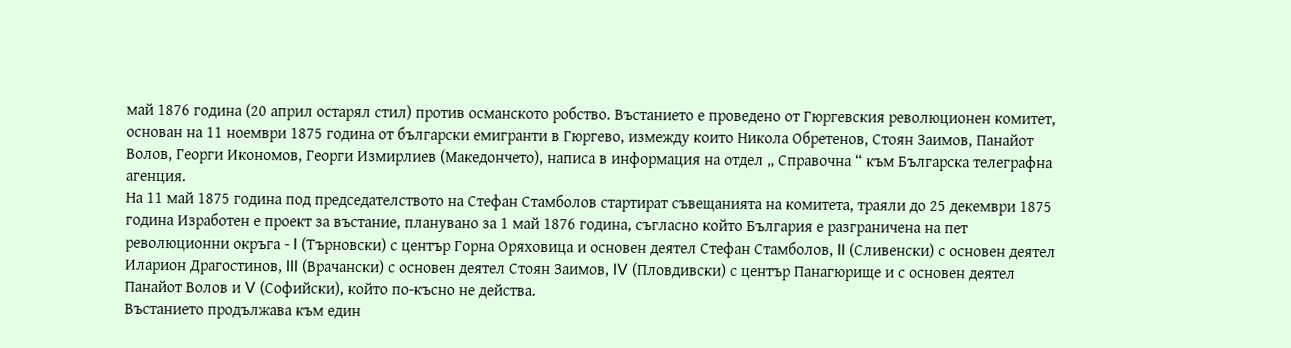май 1876 година (20 април остарял стил) против османското робство. Въстанието е проведено от Гюргевския революционен комитет, основан на 11 ноември 1875 година от български емигранти в Гюргево, измежду които Никола Обретенов, Стоян Заимов, Панайот Волов, Георги Икономов, Георги Измирлиев (Македончето), написа в информация на отдел „ Справочна “ към Българска телеграфна агенция.
На 11 май 1875 година под председателството на Стефан Стамболов стартират съвещанията на комитета, траяли до 25 декември 1875 година Изработен е проект за въстание, планувано за 1 май 1876 година, съгласно който България е разграничена на пет революционни окръга - I (Търновски) с център Горна Оряховица и основен деятел Стефан Стамболов, II (Сливенски) с основен деятел Иларион Драгостинов, III (Врачански) с основен деятел Стоян Заимов, IV (Пловдивски) с център Панагюрище и с основен деятел Панайот Волов и V (Софийски), който по-късно не действа.
Въстанието продължава към един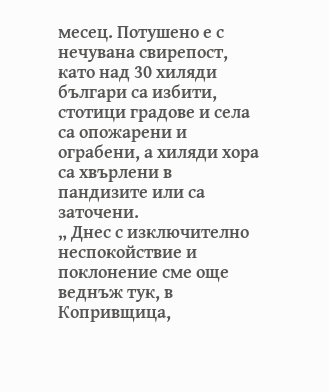месец. Потушено е с нечувана свирепост, като над 30 хиляди българи са избити, стотици градове и села са опожарени и ограбени, а хиляди хора са хвърлени в пандизите или са заточени.
„ Днес с изключително неспокойствие и поклонение сме още веднъж тук, в Копривщица,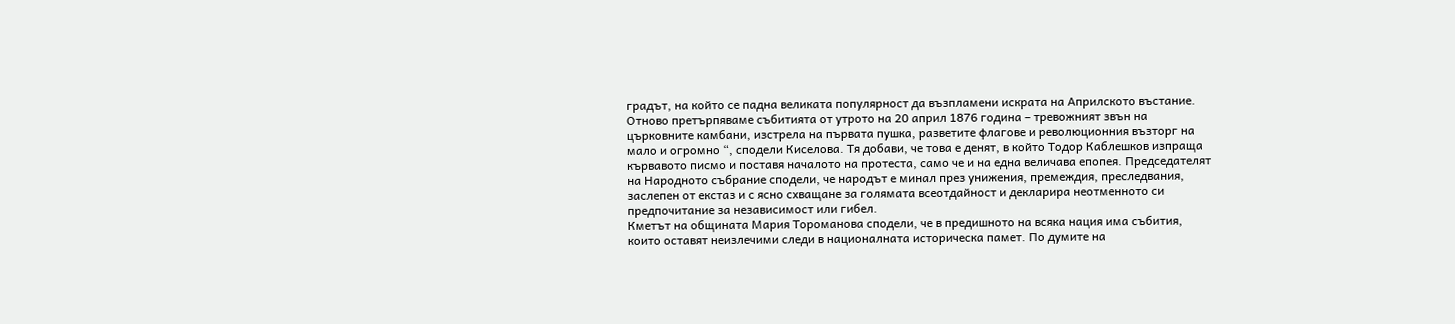градът, на който се падна великата популярност да възпламени искрата на Априлското въстание. Отново претърпяваме събитията от утрото на 20 април 1876 година – тревожният звън на църковните камбани, изстрела на първата пушка, разветите флагове и революционния възторг на мало и огромно “, сподели Киселова. Тя добави, че това е денят, в който Тодор Каблешков изпраща кървавото писмо и поставя началото на протеста, само че и на една величава епопея. Председателят на Народното събрание сподели, че народът е минал през унижения, премеждия, преследвания, заслепен от екстаз и с ясно схващане за голямата всеотдайност и декларира неотменното си предпочитание за независимост или гибел.
Кметът на общината Мария Тороманова сподели, че в предишното на всяка нация има събития, които оставят неизлечими следи в националната историческа памет. По думите на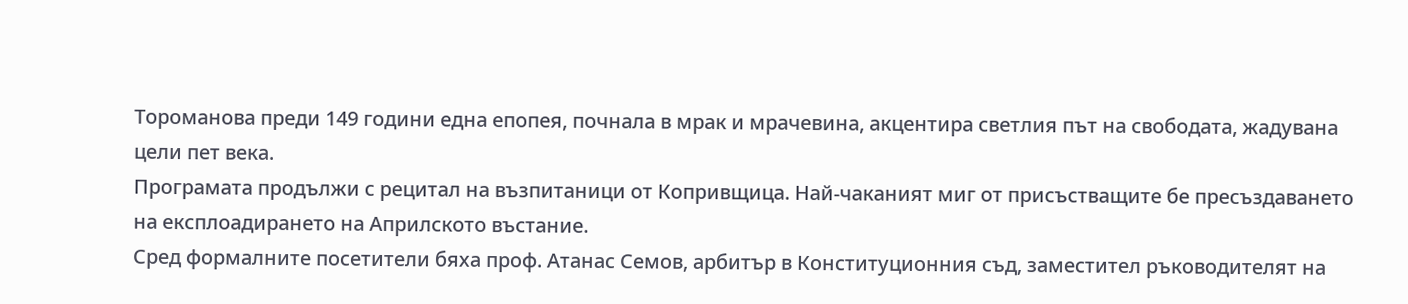Тороманова преди 149 години една епопея, почнала в мрак и мрачевина, акцентира светлия път на свободата, жадувана цели пет века.
Програмата продължи с рецитал на възпитаници от Копривщица. Най-чаканият миг от присъстващите бе пресъздаването на експлоадирането на Априлското въстание.
Сред формалните посетители бяха проф. Атанас Семов, арбитър в Конституционния съд, заместител ръководителят на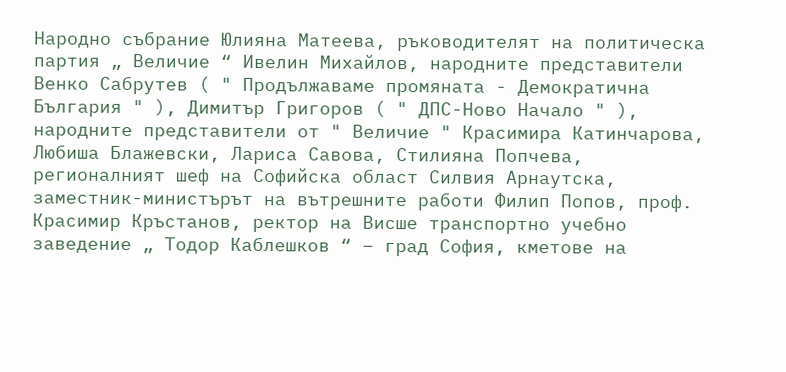Народно събрание Юлияна Матеева, ръководителят на политическа партия „ Величие “ Ивелин Михайлов, народните представители Венко Сабрутев ( " Продължаваме промяната - Демократична България " ), Димитър Григоров ( " ДПС-Ново Начало " ), народните представители от " Величие " Красимира Катинчарова, Любиша Блажевски, Лариса Савова, Стилияна Попчева, регионалният шеф на Софийска област Силвия Арнаутска, заместник-министърът на вътрешните работи Филип Попов, проф. Красимир Кръстанов, ректор на Висше транспортно учебно заведение „ Тодор Каблешков “ – град София, кметове на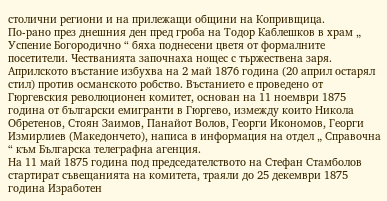столични региони и на прилежащи общини на Копривщица.
По-рано през днешния ден пред гроба на Тодор Каблешков в храм „ Успение Богородично “ бяха поднесени цветя от формалните посетители. Честванията започнаха нощес с тържествена заря.
Априлското въстание избухва на 2 май 1876 година (20 април остарял стил) против османското робство. Въстанието е проведено от Гюргевския революционен комитет, основан на 11 ноември 1875 година от български емигранти в Гюргево, измежду които Никола Обретенов, Стоян Заимов, Панайот Волов, Георги Икономов, Георги Измирлиев (Македончето), написа в информация на отдел „ Справочна “ към Българска телеграфна агенция.
На 11 май 1875 година под председателството на Стефан Стамболов стартират съвещанията на комитета, траяли до 25 декември 1875 година Изработен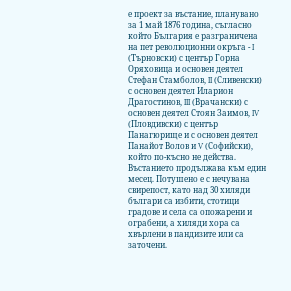е проект за въстание, планувано за 1 май 1876 година, съгласно който България е разграничена на пет революционни окръга - I (Търновски) с център Горна Оряховица и основен деятел Стефан Стамболов, II (Сливенски) с основен деятел Иларион Драгостинов, III (Врачански) с основен деятел Стоян Заимов, IV (Пловдивски) с център Панагюрище и с основен деятел Панайот Волов и V (Софийски), който по-късно не действа.
Въстанието продължава към един месец. Потушено е с нечувана свирепост, като над 30 хиляди българи са избити, стотици градове и села са опожарени и ограбени, а хиляди хора са хвърлени в пандизите или са заточени.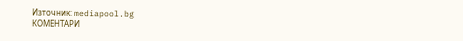Източник: mediapool.bg
КОМЕНТАРИ